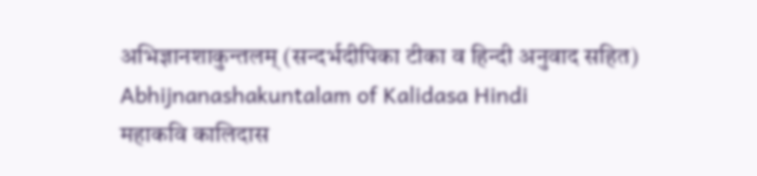अभिज्ञानशाकुन्तलम् (सन्दर्भदीपिका टीका व हिन्दी अनुवाद सहित)
Abhijnanashakuntalam of Kalidasa Hindi
महाकवि कालिदास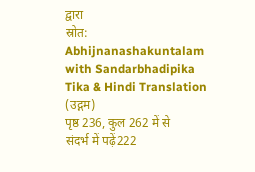द्वारा
स्रोत: Abhijnanashakuntalam with Sandarbhadipika Tika & Hindi Translation (उद्गम)
पृष्ठ 236, कुल 262 में से
संदर्भ में पढ़ें222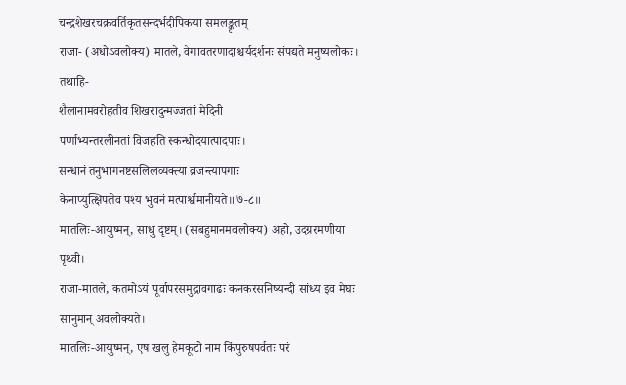चन्द्रशेखरचक्रवर्तिकृतसन्दर्भदीपिकया समलङ्कृतम्
राजा- (अधोऽवलोक्य) मातले, वेगावतरणादाश्चर्यदर्शनः संपद्यते मनुष्यलोकः।
तथाहि-
शैलानामवरोहतीव शिखरादुन्मज्जतां मेदिनी
पर्णाभ्यन्तरलीनतां विजहति स्कन्धोदयात्पादपाः।
सन्धानं तनुभागनष्टसलिलव्यक्त्या व्रजन्त्यापगाः
केनाप्युत्क्षिपतेव पश्य भुवनं मत्पार्श्वमानीयते॥७-८॥
मातलिः-आयुष्मन्, साधु दृष्टम्। (सबहुमानमवलोक्य) अहो, उदग्ररमणीया पृथ्वी।
राजा-मातले, कतमोऽयं पूर्वापरसमुद्रावगाढः कनकरसनिष्यन्दी सांध्य इव मेघः सानुमान् अवलोक्यते।
मातलिः-आयुष्मन्, एष खलु हेमकूटो नाम किंपुरुषपर्वतः परं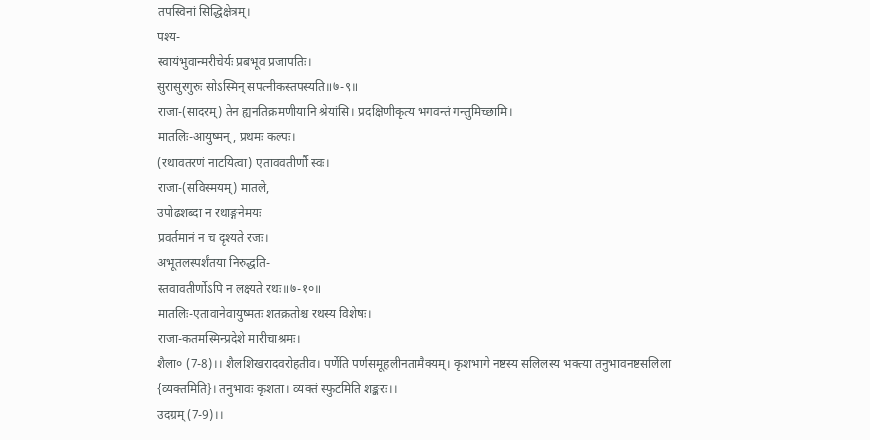तपस्विनां सिद्धिक्षेत्रम्।
पश्य-
स्वायंभुवान्मरीचेर्यः प्रबभूव प्रजापतिः।
सुरासुरगुरुः सोऽस्मिन् सपत्नीकस्तपस्यति॥७-९॥
राजा-(सादरम्) तेन ह्यनतिक्रमणीयानि श्रेयांसि। प्रदक्षिणीकृत्य भगवन्तं गन्तुमिच्छामि।
मातलिः-आयुष्मन्, प्रथमः कल्पः।
(रथावतरणं नाटयित्वा) एताववतीर्णौ स्वः।
राजा-(सविस्मयम्) मातले,
उपोढशब्दा न रथाङ्गनेमयः
प्रवर्तमानं न च दृश्यते रजः।
अभूतलस्पर्शंतया निरुद्धति-
स्तवावतीर्णोऽपि न लक्ष्यते रथः॥७-१०॥
मातलिः-एतावानेवायुष्मतः शतक्रतोश्च रथस्य विशेषः।
राजा-कतमस्मिन्प्रदेशे मारीचाश्रमः।
शैला० (7-8)।। शैलशिखरादवरोहतीव। पर्णेति पर्णसमूहलीनतामैक्यम्। कृशभागे नष्टस्य सलिलस्य भक्त्या तनुभावनष्टसलिला {व्यक्तमिति}। तनुभावः कृशता। व्यक्तं स्फुटमिति शङ्करः।।
उदग्रम् (7-9)।।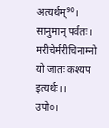अत्यर्थम्⁹⁰। सानुमान् पर्वतः। मरीचेर्मरीचिनाम्नो यो जातः कश्यप इत्यर्थः।।
उपो०।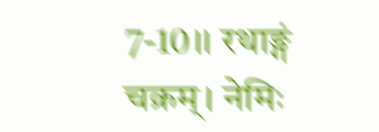7-10।। रथाङ्गं चक्रम्। नेमिः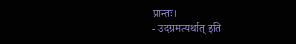प्रान्तः।
- उदग्रमत्यर्थात् इति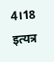4।18 इत्यत्र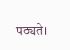पठ्यते।